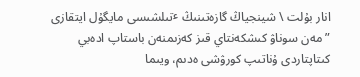انار بۇلت \ شينجياڭ گازەتىنىڭ ٴتىلشىسى مايگۇل ايتقازى
”مەن سوناۋ كىشكەنتاي قىز كەزىمنەن باستاپ ادەبي كىتاپتاردى ۇناتىپ كورۋشى ەدىم، ويىما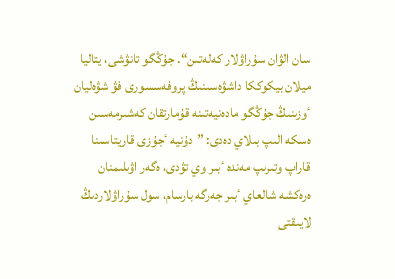سان الۋان سۇراۋلار كەلەتىن“. جۇڭگو تانۋشى، يتاليا ميلان بيكوككا داشۋەسىنىڭ پروفەسسورى فۋ شۋەليان ٴوزىنىڭ جۇڭگو مادەنيەتىنە قۇمارتقان كەشىرمەسىن ەسكە الىپ بىلاي دەدى: ”دۇنيە ٴجۇزى قاريتاسىنا قاراپ وتىرىپ مەندە ٴبىر وي تۋدى، ەگەر اۋىلىمنان ەرەكشە شالعاي ٴبىر جەرگە بارسام، سول سۇراۋلاردىڭ لايىقتى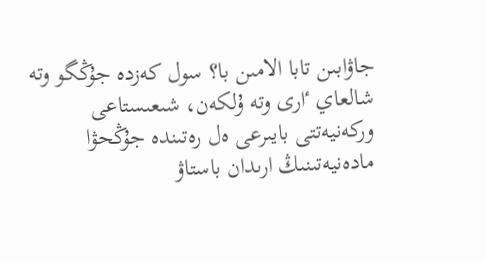جاۋابىن تابا الامىن با؟ سول كەزدە جۇڭگو وتە شالعاي ٴارى وتە ۇلكەن، شىعىستاعى وركەنيەتتى بايىرعى ەل رەتىندە جۇڭحۋا مادەنيەتىنىڭ ارىدان باستاۋ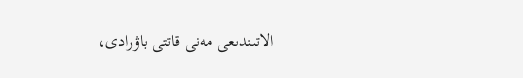الاتىندىعى مەنى قاتتى باۋرادى،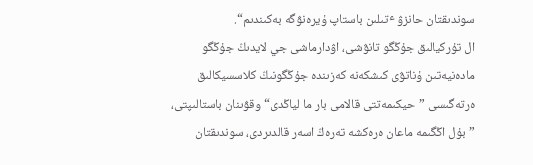سوندىقتان حانزۋ ٴتىلىن باستاپ ۇيرەنۋگە بەكىندىم“.
ال تۇركيالىق جۇڭگو تانۋشى، اۋدارماشى جي لايدىڭ جۇڭگو مادەنيەتىن ۇناتۋى كىشكەنە كەزىندە جۇڭگونىڭ كلاسسيكالىق ەرتەگىسى ”حيكىمەتتى قالامى بار ما لياڭدى“ وقۋىنان باستالىپتى، ”بۇل اڭگىمە ماعان ەرەكشە تەرەڭ اسەر قالدىردى، سوندىقتان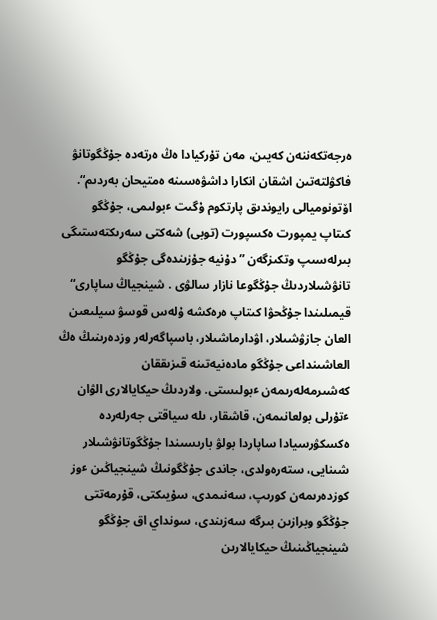ەرجەتكەننەن كەيىن، مەن تۇركيادا ەڭ ەرتەدە جۇڭگوتانۋ فاكۋلتەتىن اشقان انكارا داشۋەسىنە ەمتيحان بەردىم“.
اۆتونوميالى رايوندىق پارتكوم ۇگىت ٴبولىمى، جۇڭگو كىتاپ يمپورت ەكسپورت (توبى) شەكتى سەرىكتەستىگى بىرلەسىپ وتكىزگەن ”دۇنيە جۇزىندەگى جۇڭگو تانۋشىلاردىڭ جۇڭگوعا نازار سالۋى . شينجياڭ ساپارى“ قيمىلىندا جۇڭحۋا كىتاپ ەرەكشە ۇلەس قوسۋ سيلىعىن العان جازۋشىلار، اۋدارماشىلار، باسپاگەرلەر وزدەرىنىڭ ەڭ العاشىنداعى جۇڭگو مادەنيەتىنە قىزىققان كەشىرمەلەرىمەن ٴبولىستى. ولاردىڭ حيكايالارى الۋان ٴتۇرلى بولعانىمەن، قاشقار، ىلە سياقتى جەرلەردە ەكسكۋرسيادا ساپاردا بولۋ بارىسىندا جۇڭگوتانۋشىلار شىنايى، ستەرەولدى، جاندى جۇڭگونىڭ شينجياڭىن ٴوز كوزدەرىمەن كورىپ، سەنىمدى، سۇيىكتى، قۇرمەتتى جۇڭگو وبرازىن بىرگە سەزىندى، سونداي اق جۇڭگو شينجياڭىنىڭ حيكايالارىن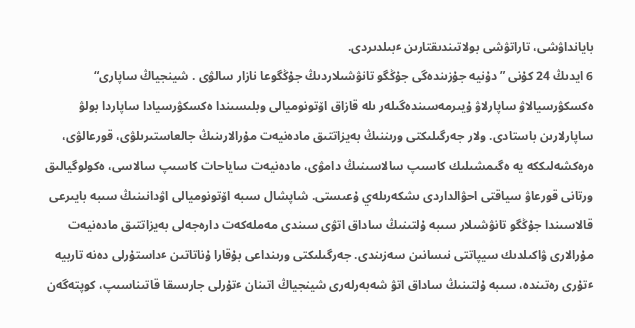بايانداۋشى، تاراتۋشى بولاتىندىقتارىن ٴبىلدىردى.
6 ايدىڭ 24 كۇنى ”دۇنيە جۇزىندەگى جۇڭگو تانۋشىلاردىڭ جۇڭگوعا نازار سالۋى . شينجياڭ ساپارى“ ەكسكۋرسيالاۋ ساپارلاۋ ۇيىرمەسىندەگىلەر ىلە قازاق اۆتونوميالى وبلىسىندا ەكسكۋرسيادا ساپاردا بولۋ ساپارلارىن باستادى. ولار جەرگىلىكتى ورىننىڭ بەيزاتتىق مادەنيەت مۇرالارىنىڭ جالعاستىرىلۋى، قورعالۋى، ەرەكشەلىككە يە ەگىمشىلىك كاسىپ سالاسىنىڭ دامۋى، مادەنيەت ساياحات كاسىپ سالاسى، ەكولوگيالىق ورتانى قورعاۋ سياقتى احۋالداردى ىشكەرىلەي ۇعىستى. شاپشال سىبە اۆتونوميالى اۋدانىنىڭ سىبە بايىرعى قالاسىندا جۇڭگو تانۋشىلار سىبە ۇلتىنىڭ ساداق اتۋى سىندى مەملەكەت دارەجەلى بەيزاتتىق مادەنيەت مۇرالارى ۋاكىلدىك سيپاتتى نىسانىن سەزىندى. جەرگىلىكتى ورىنداعى بۇقارا ۇناتاتىن ٴداستۇرلى دەنە تاربيە ٴتۇرى رەتىندە، سىبە ۇلتىنىڭ ساداق اتۋ شەبەرلەرى شينجياڭ اتىنان ٴتۇرلى جارىسقا قاتىناسىپ، كوپتەگەن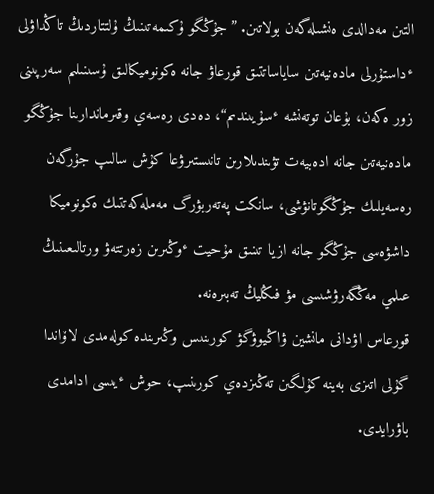التىن مەدالدى ەنشىلەگەن بولاتىن. ”جۇڭگو ۇكىمەتىنىڭ ۇلتتاردىڭ تاڭداۋلى ٴداستۇرلى مادەنيەتىن ساياساتتىق قورعاۋ جانە ەكونوميكالىق ۇسىنىلىم سەرپىنى زور ەكەن، بۇعان توتەنشە ٴسۇيىندىم“، دەدى رەسەي وقىرماندارىنا جۇڭگو مادەنيەتىن جانە ادەبيەت تۋىندىلارىن تانىستىرۋعا كۇش سالىپ جۇرگەن رەسەيلىك جۇڭگوتانۋشى، سانكت پەتەربۋرگ مەملەكەتتىك ەكونوميكا داشۋەسى جۇڭگو جانە ازيا تىنىق مۇحيت ٴوڭىرىن زەرتتەۋ ورتالىعىنىڭ عىلمي مەڭگەرۋشىسى مۋ فىڭليڭ تەبىرەنە.
قورعاس اۋدانى مانشين ۋاڭيوۋگۋ كورىنىس وڭىرىندە كولەمدى لاۆاندا گۇلى اتىزى بەينە كۇلگىن تەڭىزدەي كورىنىپ، حوش ٴيىسى ادامدى باۋرايدى.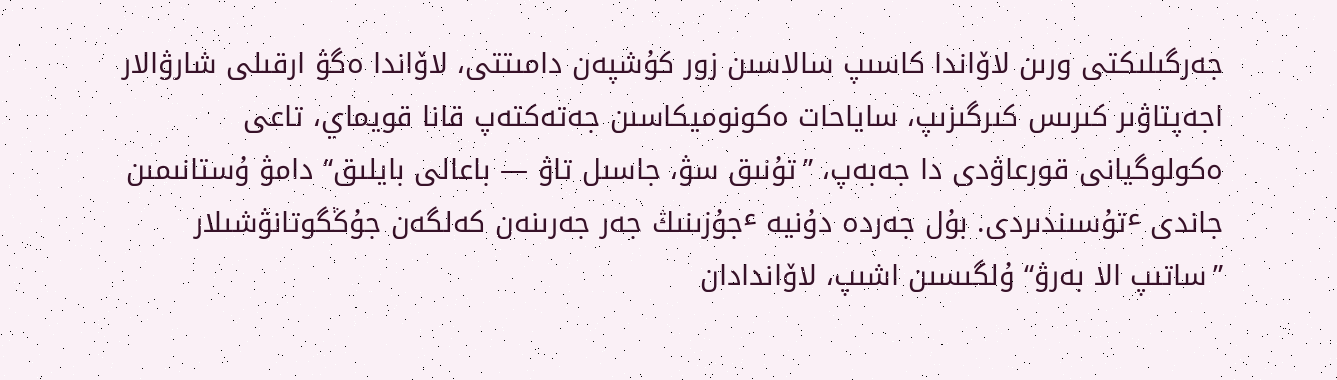جەرگىلىكتى ورىن لاۆاندا كاسىپ سالاسىن زور كۇشپەن دامىتتى، لاۆاندا ەگۋ ارقىلى شارۋالار اجەپتاۋىر كىرىس كىرگىزىپ، ساياحات ەكونوميكاسىن جەتەكتەپ قانا قويماي، تاعى ەكولوگيانى قورعاۋدى دا جەبەپ، ”تۇنىق سۋ، جاسىل تاۋ — باعالى بايلىق“ دامۋ ۇستانىمىن جاندى ٴتۇسىندىردى. بۇل جەردە دۇنيە ٴجۇزىنىڭ جەر جەرىنەن كەلگەن جۇڭگوتانۋشىلار ”ساتىپ الا بەرۋ“ ۇلگىسىن اشىپ، لاۆاندادان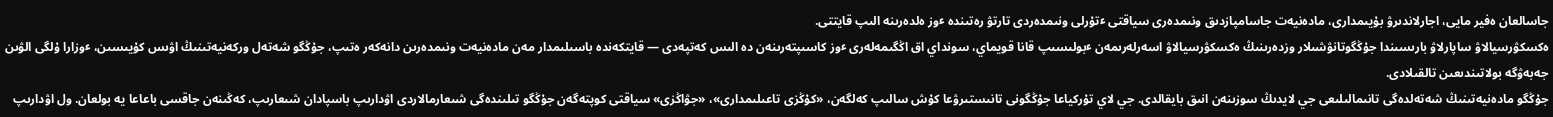جاسالعان ەفير مايى، اجارلاندىرۋ بۇيىمدارى، مادەنيەت جاسامپازدىق ونىمدەرى سياقتى ٴتۇرلى ونىمدەردى تارتۋ رەتىندە ٴوز ەلدەرىنە الىپ قايتتى.
ەكسكۋرسيالاۋ ساپارلاۋ بارىسىندا جۇڭگوتانۋشىلار وزدەرىنىڭ ەكسكۋرسيالاۋ اسەرلەرىمەن ٴبولىسىپ قانا قويماي، سونداي اق اڭگىمەلەرى ٴوز كاسىپتەرىنەن دە الىس كەتپەدى — قايتكەندە باسىلىمدار مەن مادەنيەت ونىمدەرىن دانەكەر ەتىپ، جۇڭگو شەتەل وركەنيەتىنىڭ اۋىس كۇيىسىن، ٴوزارا ۇلگى الۋىن جەبەۋگە بولاتىندىعىن تالقىلادى.
جۇڭگو مادەنيەتىنىڭ شەتەلدەگى تانىمالىلىعى جي لايدىڭ سوزىنەن انىق بايقالدى. جي لاي تۇركياعا جۇڭگونى تانىستىرۋعا كۇش سالىپ كەلگەن، «كۇڭزى تاعىلىمدارى»، «جۋاڭزى» سياقتى كوپتەگەن جۇڭگو تىلىندەگى شىعارمالاردى اۋدارىپ باسپادان شىعارىپ، كەڭىنەن جاقسى باعاعا يە بولعان. ول اۋدارىپ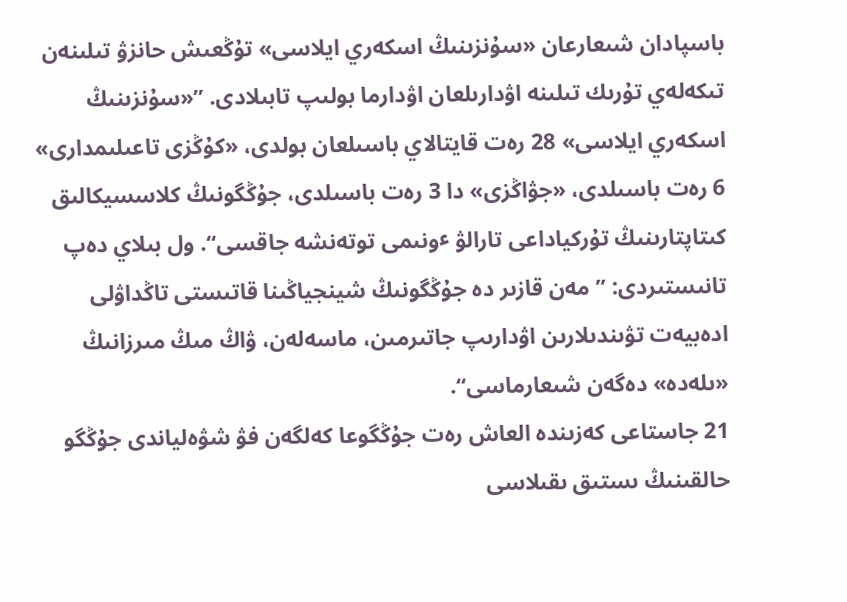باسپادان شىعارعان «سۇنزىنىڭ اسكەري ايلاسى» تۇڭعىش حانزۋ تىلىنەن تىكەلەي تۇرىك تىلىنە اۋدارىلعان اۋدارما بولىپ تابىلادى. ”«سۇنزىنىڭ اسكەري ايلاسى» 28 رەت قايتالاي باسىلعان بولدى، «كۇڭزى تاعىلىمدارى» 6 رەت باسىلدى، «جۋاڭزى» دا 3 رەت باسىلدى، جۇڭگونىڭ كلاسسيكالىق كىتاپتارىنىڭ تۇركياداعى تارالۋ ٴونىمى توتەنشە جاقسى“. ول بىلاي دەپ تانىستىردى: ”مەن قازىر دە جۇڭگونىڭ شينجياڭىنا قاتىستى تاڭداۋلى ادەبيەت تۋىندىلارىن اۋدارىپ جاتىرمىن، ماسەلەن، ۋاڭ مىڭ مىرزانىڭ «ىلەدە» دەگەن شىعارماسى“.
21 جاستاعى كەزىندە العاش رەت جۇڭگوعا كەلگەن فۋ شۋەلياندى جۇڭگو حالقىنىڭ ىستىق ىقىلاسى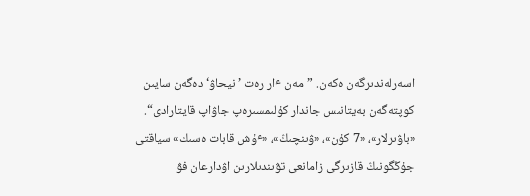اسەرلەندىرگەن ەكەن. ”مەن ٴار رەت ’نيحاۋ‘ دەگەن سايىن كوپتەگەن بەيتانىس جاندار كۇلىمسىرەپ جاۋاپ قايتارادى“. «باۋىرلار»، «7 كۇن»، «ۋىنچىڭ»، «ٴۇش قابات ەسىك» سياقتى جۇڭگونىڭ قازىرگى زامانعى تۋىندىلارىن اۋدارعان فۋ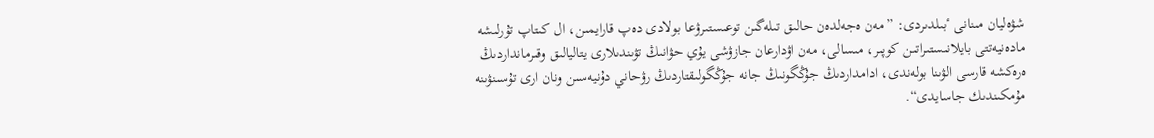شۋەليان مىنانى ٴبىلدىردى: ”مەن ەجەلدەن حالىق تىلەگىن توعىستىرۋعا بولادى دەپ قارايمىن، ال كىتاپ تۇرلىشە مادەنيەتتى بايلانىستىراتىن كوپىر، مىسالى، مەن اۋدارعان جازۋشى يۇي حۋانىڭ تۋىندىلارى يتاليالىق وقىرمانداردىڭ ەرەكشە قارسى الۋىنا بولەندى، ادامداردىڭ جۇڭگونىڭ جانە جۇڭگولىقتاردىڭ رۋحاني دۇنيەسىن ونان ارى تۇسىنۋىنە مۇمكىندىك جاسايدى“.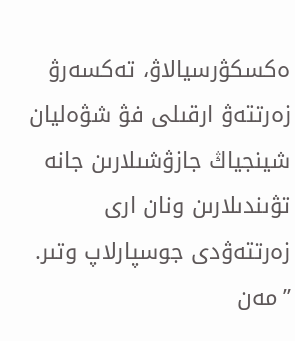ەكسكۋرسيالاۋ، تەكسەرۋ زەرتتەۋ ارقىلى فۋ شۋەليان شينجياڭ جازۋشىلارىن جانە تۋىندىلارىن ونان ارى زەرتتەۋدى جوسپارلاپ وتىر. ”مەن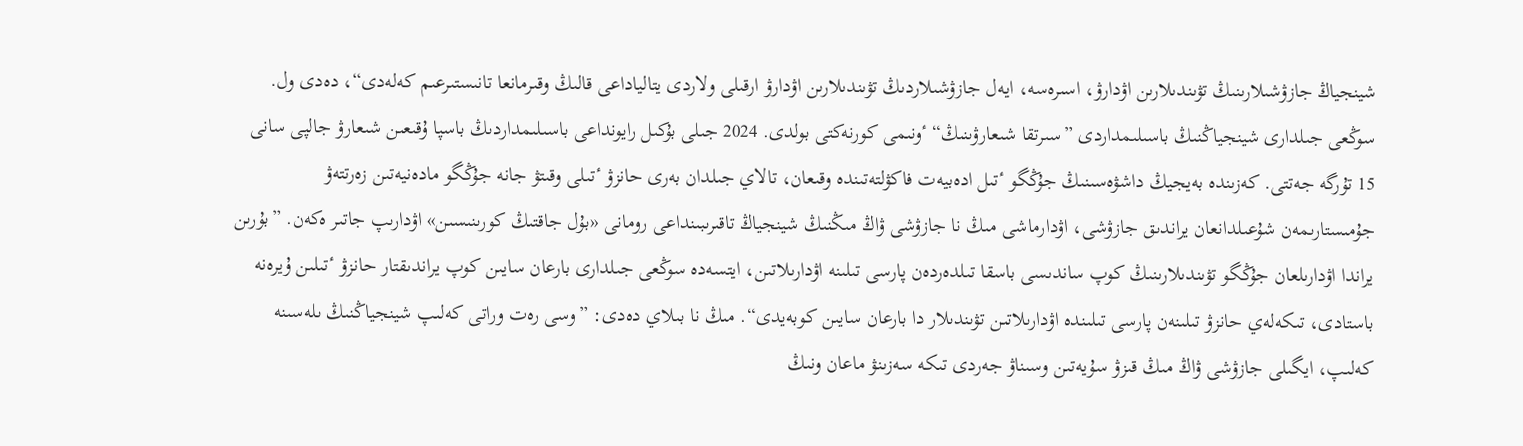شينجياڭ جازۋشىلارىنىڭ تۋىندىلارىن اۋدارۋ، اسىرەسە، ايەل جازۋشىلاردىڭ تۋىندىلارىن اۋدارۋ ارقىلى ولاردى يتالياداعى قالىڭ وقىرمانعا تانىستىرعىم كەلەدى“، دەدى ول.
سوڭعى جىلدارى شينجياڭنىڭ باسىلىمداردى ”سىرتقا شىعارۋىنىڭ“ ٴونىمى كورنەكتى بولدى. 2024 جىلى بۇكىل رايونداعى باسىلىمداردىڭ باسپا ۇقىعىن شىعارۋ جالپى سانى 15 تۇرگە جەتتى. كەزىندە بەيجيڭ داشۋەسىنىڭ جۇڭگو ٴتىل ادەبيەت فاكۋلتەتىندە وقىعان، تالاي جىلدان بەرى حانزۋ ٴتىلى وقىتۋ جانە جۇڭگو مادەنيەتىن زەرتتەۋ جۇمىستارىمەن شۇعىلدانعان يراندىق جازۋشى، اۋدارماشى مىڭ نا جازۋشى ۋاڭ مىڭنىڭ شينجياڭ تاقىرىبىنداعى رومانى «بۇل جاقتىڭ كورىنىسىن» اۋدارىپ جاتىر ەكەن. ”بۇرىن يراندا اۋدارىلعان جۇڭگو تۋىندىلارىنىڭ كوپ ساندىسى باسقا تىلدەردەن پارسى تىلىنە اۋدارىلاتىن، ايتسەدە سوڭعى جىلدارى بارعان سايىن كوپ يراندىقتار حانزۋ ٴتىلىن ۇيرەنە باستادى، تىكەلەي حانزۋ تىلىنەن پارسى تىلىندە اۋدارىلاتىن تۋىندىلار دا بارعان سايىن كوبەيدى“. مىڭ نا بىلاي دەدى: ”وسى رەت وراتى كەلىپ شينجياڭنىڭ ىلەسىنە كەلىپ، ايگىلى جازۋشى ۋاڭ مىڭ قىزۋ سۇيەتىن وسىناۋ جەردى تىكە سەزىنۋ ماعان ونىڭ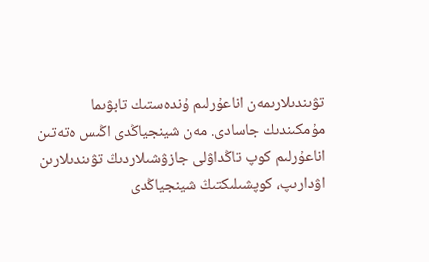تۋىندىلارىمەن اناعۇرلىم ۇندەستىك تابۋىما مۇمكىندىك جاسادى. مەن شينجياڭدى اڭىس ەتەتىن اناعۇرلىم كوپ تاڭداۋلى جازۋشىلاردىڭ تۋىندىلارىن اۋدارىپ، كوپشىلىكتىڭ شينجياڭدى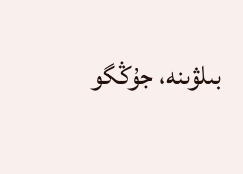بىلۋىنە، جۇڭگو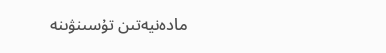مادەنيەتىن تۇسىنۋىنە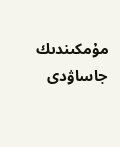مۇمكىندىك جاساۋدى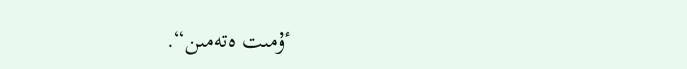ٴۇمىت ەتەمىن“.